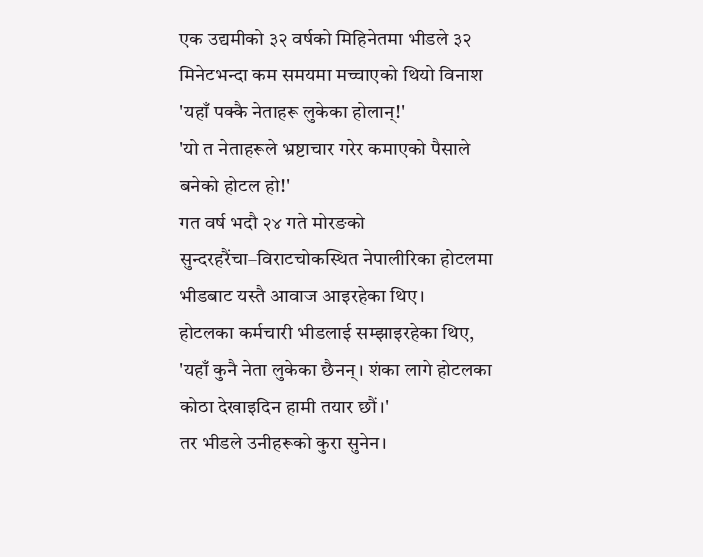एक उद्यमीको ३२ वर्षको मिहिनेतमा भीडले ३२ मिनेटभन्दा कम समयमा मच्चाएको थियो विनाश
'यहाँ पक्कै नेताहरू लुकेका होलान्!'
'यो त नेताहरूले भ्रष्टाचार गरेर कमाएको पैसाले बनेको होटल हो!'
गत वर्ष भदौ २४ गते मोरङको सुन्दरहरैंचा–विराटचोकस्थित नेपालीरिका होटलमा भीडबाट यस्तै आवाज आइरहेका थिए।
होटलका कर्मचारी भीडलाई सम्झाइरहेका थिए, 'यहाँ कुनै नेता लुकेका छैनन्। शंका लागे होटलका कोठा देखाइदिन हामी तयार छौं।'
तर भीडले उनीहरूको कुरा सुनेन।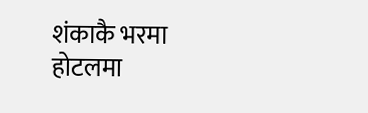शंकाकै भरमा होटलमा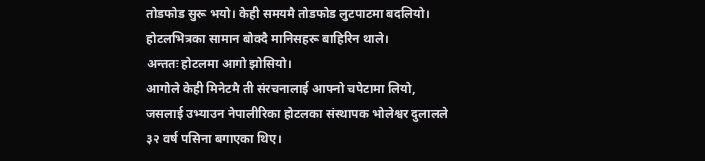तोडफोड सुरू भयो। केही समयमै तोडफोड लुटपाटमा बदलियो। होटलभित्रका सामान बोक्दै मानिसहरू बाहिरिन थाले।
अन्ततः होटलमा आगो झोसियो।
आगोले केही मिनेटमै ती संरचनालाई आफ्नो चपेटामा लियो, जसलाई उभ्याउन नेपालीरिका होटलका संस्थापक भोलेश्वर दुलालले ३२ वर्ष पसिना बगाएका थिए।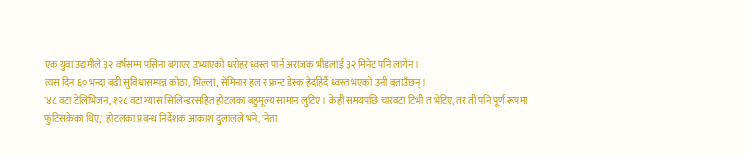एक युवा उद्यमीले ३२ वर्षसम्म पसिना बगाएर उभ्याएको धरोहर ध्वस्त पार्न अराजक भीडलाई ३२ मिनेट पनि लागेन।
त्यस दिन ६० भन्दा बढी सुविधासम्पन्न कोठा, भिल्ला, सेमिनार हल र फ्रन्ट डेस्क हेर्दाहेर्दै ध्वस्त भएको उनी बताउँछन्।
'४८ वटा टेलिभिजन, १२८ वटा ग्यास सिलिन्डरसहित होटलका बहुमूल्य सामान लुटिए। केही समयपछि चारवटा टिभी त भेटिए, तर ती पनि पूर्ण रूपमा फुटिसकेका थिए,' होटलका प्रबन्ध निर्देशक आकाश दुलालले भने, 'नेता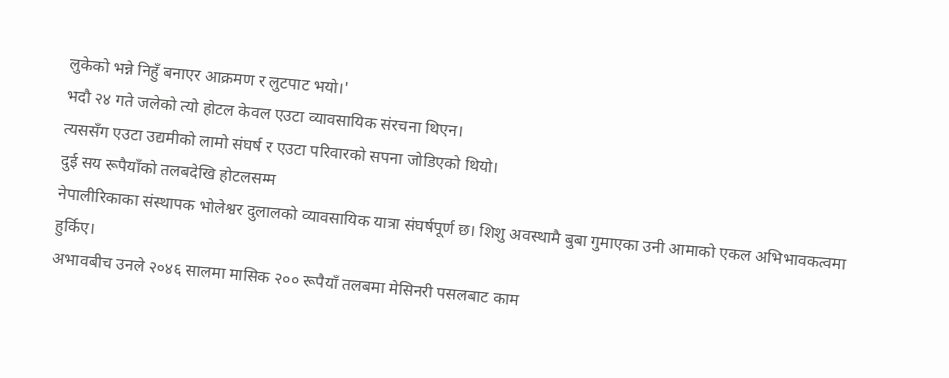लुकेको भन्ने निहुँ बनाएर आक्रमण र लुटपाट भयो।'
भदौ २४ गते जलेको त्यो होटल केवल एउटा व्यावसायिक संरचना थिएन।
त्यससँग एउटा उद्यमीको लामो संघर्ष र एउटा परिवारको सपना जोडिएको थियो।
दुई सय रूपैयाँको तलबदेखि होटलसम्म
नेपालीरिकाका संस्थापक भोलेश्वर दुलालको व्यावसायिक यात्रा संघर्षपूर्ण छ। शिशु अवस्थामै बुबा गुमाएका उनी आमाको एकल अभिभावकत्वमा हुर्किए।
अभावबीच उनले २०४६ सालमा मासिक २०० रूपैयाँ तलबमा मेसिनरी पसलबाट काम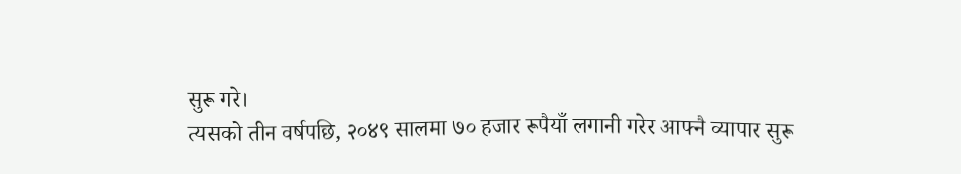सुरू गरे।
त्यसको तीन वर्षपछि, २०४९ सालमा ७० हजार रूपैयाँ लगानी गरेर आफ्नै व्यापार सुरू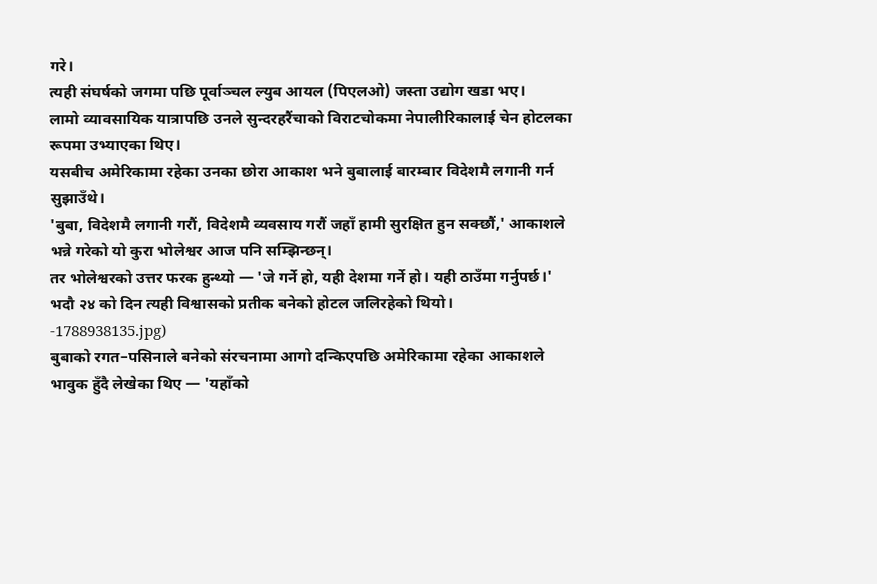गरे।
त्यही संघर्षको जगमा पछि पूर्वाञ्चल ल्युब आयल (पिएलओ) जस्ता उद्योग खडा भए।
लामो व्यावसायिक यात्रापछि उनले सुन्दरहरैंचाको विराटचोकमा नेपालीरिकालाई चेन होटलका रूपमा उभ्याएका थिए।
यसबीच अमेरिकामा रहेका उनका छोरा आकाश भने बुबालाई बारम्बार विदेशमै लगानी गर्न सुझाउँथे।
'बुबा, विदेशमै लगानी गरौं, विदेशमै व्यवसाय गरौं जहाँ हामी सुरक्षित हुन सक्छौं,' आकाशले भन्ने गरेको यो कुरा भोलेश्वर आज पनि सम्झिन्छन्।
तर भोलेश्वरको उत्तर फरक हुन्थ्यो — 'जे गर्ने हो, यही देशमा गर्ने हो। यही ठाउँमा गर्नुपर्छ।'
भदौ २४ को दिन त्यही विश्वासको प्रतीक बनेको होटल जलिरहेको थियो।
-1788938135.jpg)
बुबाको रगत–पसिनाले बनेको संरचनामा आगो दन्किएपछि अमेरिकामा रहेका आकाशले भावुक हुँदै लेखेका थिए — 'यहाँको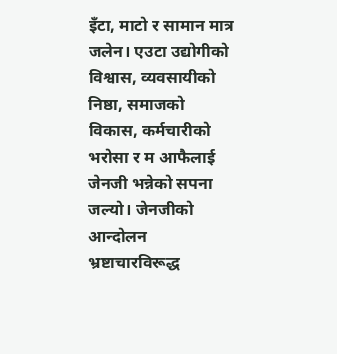इँटा, माटो र सामान मात्र जलेन। एउटा उद्योगीको विश्वास, व्यवसायीको निष्ठा, समाजको विकास, कर्मचारीको भरोसा र म आफैलाई जेनजी भन्नेको सपना जल्यो। जेनजीको आन्दोलन भ्रष्टाचारविरूद्ध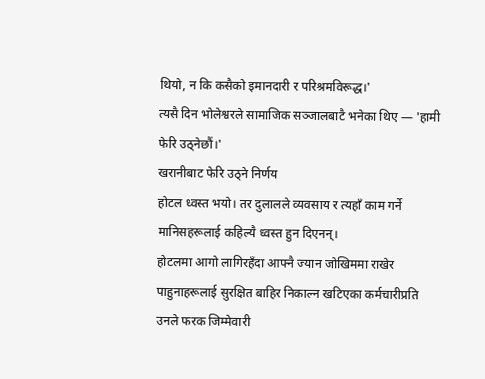थियो, न कि कसैको इमानदारी र परिश्रमविरूद्ध।'
त्यसै दिन भोलेश्वरले सामाजिक सञ्जालबाटै भनेका थिए — 'हामी फेरि उठ्नेछौं।'
खरानीबाट फेरि उठ्ने निर्णय
होटल ध्वस्त भयो। तर दुलालले व्यवसाय र त्यहाँ काम गर्ने मानिसहरूलाई कहिल्यै ध्वस्त हुन दिएनन्।
होटलमा आगो लागिरहँदा आफ्नै ज्यान जोखिममा राखेर पाहुनाहरूलाई सुरक्षित बाहिर निकाल्न खटिएका कर्मचारीप्रति उनले फरक जिम्मेवारी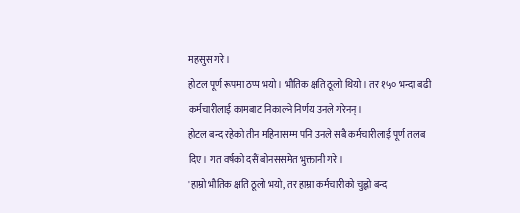महसुस गरे।
होटल पूर्ण रूपमा ठप्प भयो। भौतिक क्षति ठूलो थियो। तर १५० भन्दा बढी कर्मचारीलाई कामबाट निकाल्ने निर्णय उनले गरेनन्।
होटल बन्द रहेको तीन महिनासम्म पनि उनले सबै कर्मचारीलाई पूर्ण तलब दिए। गत वर्षको दसैं बोनससमेत भुक्तानी गरे।
'हाम्रो भौतिक क्षति ठूलो भयो, तर हाम्रा कर्मचारीको चुह्लो बन्द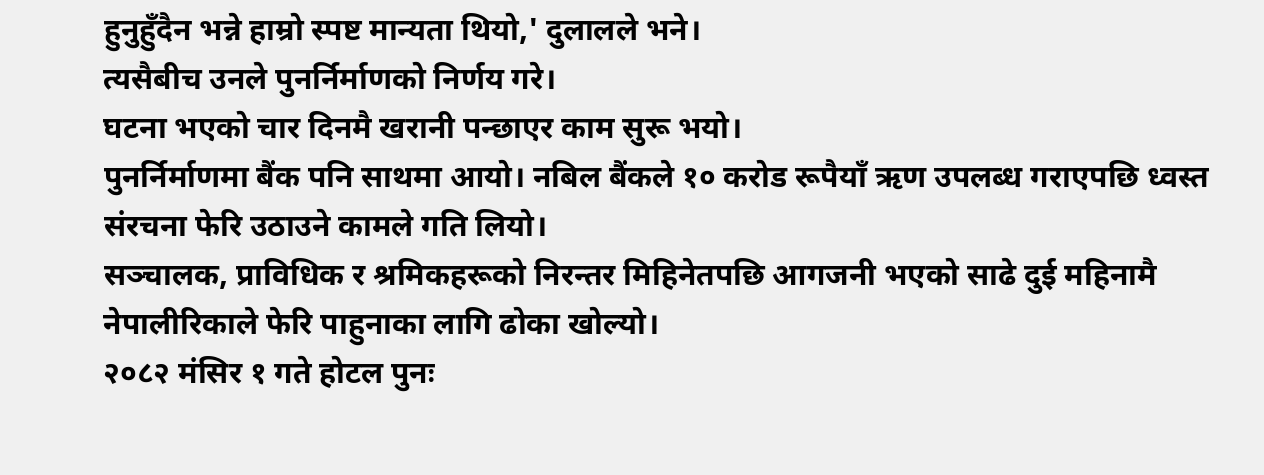हुनुहुँदैन भन्ने हाम्रो स्पष्ट मान्यता थियो,' दुलालले भने।
त्यसैबीच उनले पुनर्निर्माणको निर्णय गरे।
घटना भएको चार दिनमै खरानी पन्छाएर काम सुरू भयो।
पुनर्निर्माणमा बैंक पनि साथमा आयो। नबिल बैंकले १० करोड रूपैयाँ ऋण उपलब्ध गराएपछि ध्वस्त संरचना फेरि उठाउने कामले गति लियो।
सञ्चालक, प्राविधिक र श्रमिकहरूको निरन्तर मिहिनेतपछि आगजनी भएको साढे दुई महिनामै नेपालीरिकाले फेरि पाहुनाका लागि ढोका खोल्यो।
२०८२ मंसिर १ गते होटल पुनः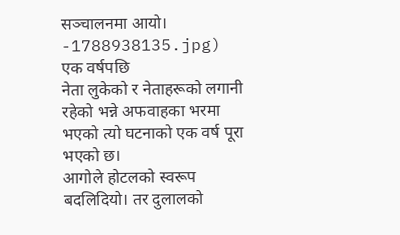सञ्चालनमा आयो।
-1788938135.jpg)
एक वर्षपछि
नेता लुकेको र नेताहरूको लगानी रहेको भन्ने अफवाहका भरमा भएको त्यो घटनाको एक वर्ष पूरा भएको छ।
आगोले होटलको स्वरूप बदलिदियो। तर दुलालको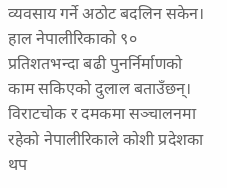व्यवसाय गर्ने अठोट बदलिन सकेन।
हाल नेपालीरिकाको ९० प्रतिशतभन्दा बढी पुनर्निर्माणको काम सकिएको दुलाल बताउँछन्।
विराटचोक र दमकमा सञ्चालनमा रहेको नेपालीरिकाले कोशी प्रदेशका थप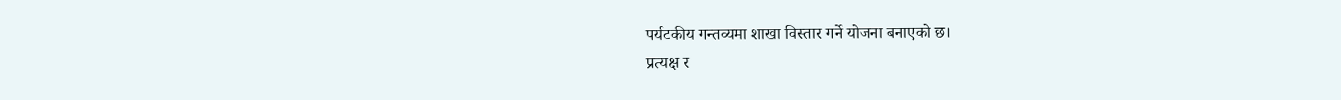पर्यटकीय गन्तव्यमा शाखा विस्तार गर्ने योजना बनाएको छ।
प्रत्यक्ष र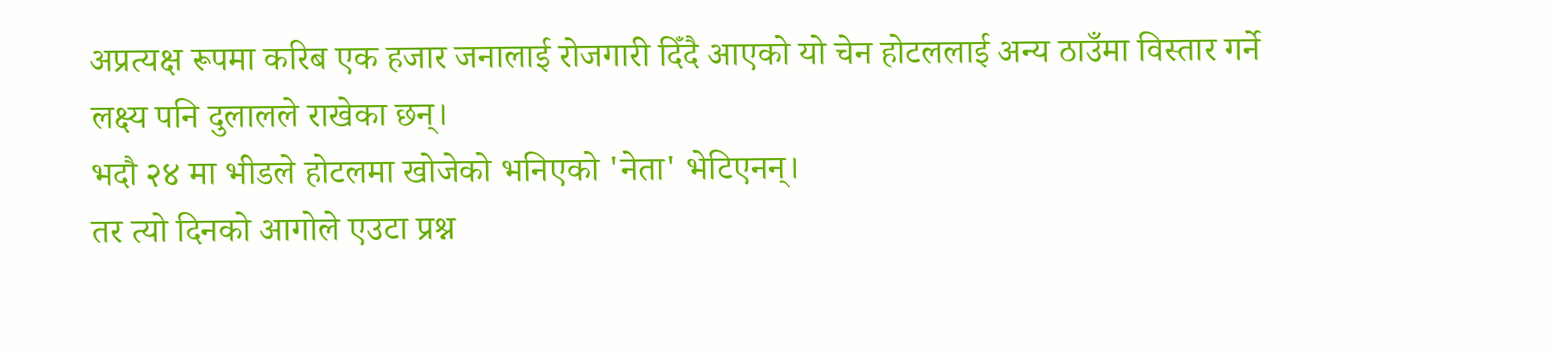अप्रत्यक्ष रूपमा करिब एक हजार जनालाई रोजगारी दिँदै आएको यो चेन होटललाई अन्य ठाउँमा विस्तार गर्ने लक्ष्य पनि दुलालले राखेका छन्।
भदौ २४ मा भीडले होटलमा खोजेको भनिएको 'नेता' भेटिएनन्।
तर त्यो दिनको आगोले एउटा प्रश्न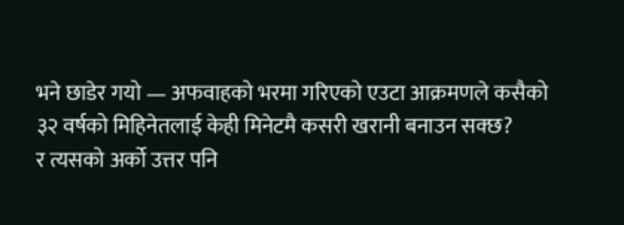भने छाडेर गयो — अफवाहको भरमा गरिएको एउटा आक्रमणले कसैको ३२ वर्षको मिहिनेतलाई केही मिनेटमै कसरी खरानी बनाउन सक्छ?
र त्यसको अर्को उत्तर पनि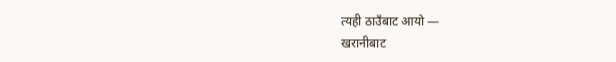त्यही ठाउँबाट आयो —
खरानीबाट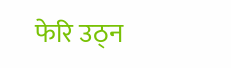फेरि उठ्न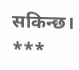सकिन्छ।
***